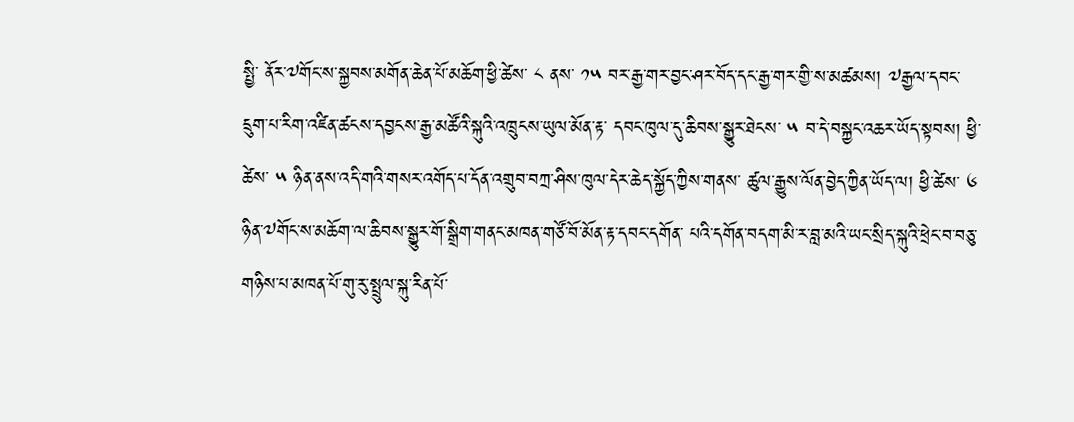སྤྱི་ ནོར་༧གོང་ས་སྐྱབས་མགོན་ཆེན་པོ་མཆོག་ཕྱི་ཚེས་ ༨ ནས་ ༡༥ བར་རྒྱ་གར་བྱང་ཤར་བོད་དང་རྒྱ་གར་གྱི་ས་མཚམས། ༧རྒྱལ་དབང་དྲུག་པ་རིག་འཛིན་ཚངས་དབྱངས་རྒྱ་མཚོའི་སྐུའི་འཁྲུངས་ཡུལ་མོན་རྟ་ དབང་ཁུལ་དུ་ཆིབས་སྒྱུར་ཐེངས་ ༥ བ་དེ་བསྐྱང་འཆར་ཡོད་སྟབས། ཕྱི་ཚེས་ ༥ ཉིན་ནས་འདི་གའི་གསར་འགོད་པ་དོན་འགྲུབ་བཀྲ་ཤིས་ཁུལ་དེར་ཆེད་སྐྱོད་ཀྱིས་གནས་ ཚུལ་རྒྱུས་ལོན་བྱེད་ཀྱིན་ཡོད་ལ། ཕྱི་ཚེས་ ༦ ཉིན་༧གོང་ས་མཆོག་ལ་ཆིབས་སྒྱུར་གོ་སྒྲིག་གནང་མཁན་གཙོ་བོ་མོན་རྟ་དབང་དགོན་ པའི་དགོན་བདག་མི་ར་བླ་མའི་ཡང་སྲིད་སྐུའི་ཕྲེང་བ་བཅུ་གཉིས་པ་མཁན་པོ་གུ་རུ་སྤྲུལ་སྐུ་རིན་པོ་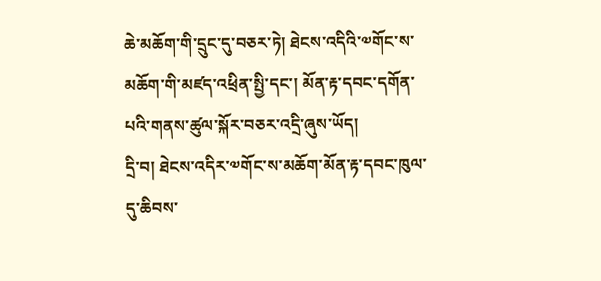ཆེ་མཆོག་གི་དྲུང་དུ་བཅར་ཏེ། ཐེངས་འདིའི་༧གོང་ས་མཆོག་གི་མཛད་འཕྲིན་སྤྱི་དང་། མོན་རྟ་དབང་དགོན་པའི་གནས་ཚུལ་སྐོར་བཅར་འདྲི་ཞུས་ཡོད།
དྲི་བ། ཐེངས་འདིར་༧གོང་ས་མཆོག་མོན་རྟ་དབང་ཁུལ་དུ་ཆིབས་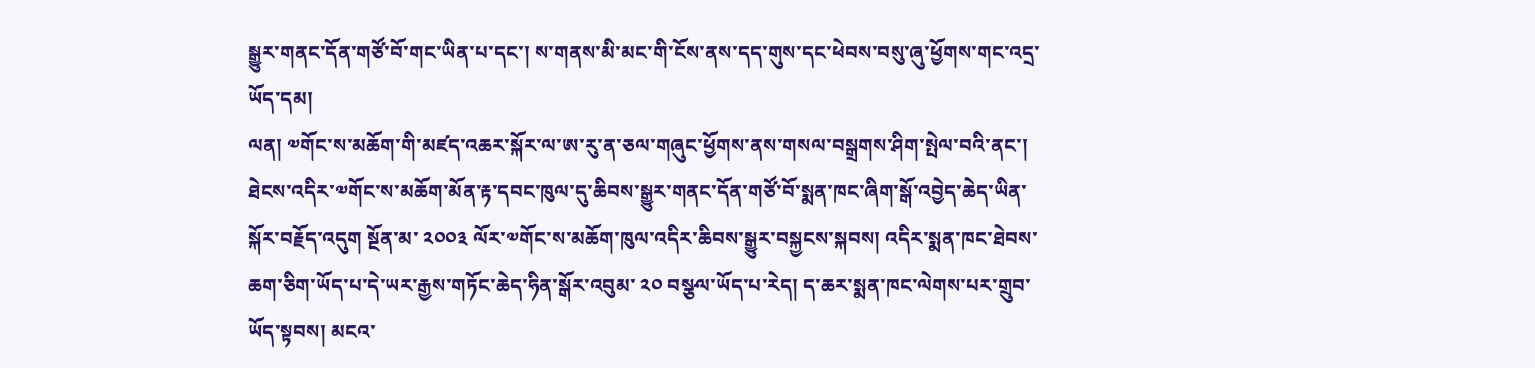སྒྱུར་གནང་དོན་གཙོ་བོ་གང་ཡིན་པ་དང་། ས་གནས་མི་མང་གི་ངོས་ནས་དད་གུས་དང་ཕེབས་བསུ་ཞུ་ཕྱོགས་གང་འདྲ་ཡོད་དམ།
ལན། ༧གོང་ས་མཆོག་གི་མཛད་འཆར་སྐོར་ལ་ཨ་རུ་ན་ཅལ་གཞུང་ཕྱོགས་ནས་གསལ་བསྒྲགས་ཤིག་སྤེལ་བའི་ནང་། ཐེངས་འདིར་༧གོང་ས་མཆོག་མོན་རྟ་དབང་ཁུལ་དུ་ཆིབས་སྒྱུར་གནང་དོན་གཙོ་བོ་སྨན་ཁང་ཞིག་སྒོ་འབྱེད་ཆེད་ཡིན་སྐོར་བརྗོད་འདུག སྔོན་མ་ ༢༠༠༣ ལོར་༧གོང་ས་མཆོག་ཁུལ་འདིར་ཆིབས་སྒྱུར་བསྐྱངས་སྐབས། འདིར་སྨན་ཁང་ཐེབས་ཆག་ཅིག་ཡོད་པ་དེ་ཡར་རྒྱས་གཏོང་ཆེད་ཧིན་སྒོར་འབུམ་ ༢༠ བསྩལ་ཡོད་པ་རེད། ད་ཆར་སྨན་ཁང་ལེགས་པར་གྲུབ་ཡོད་སྟབས། མངའ་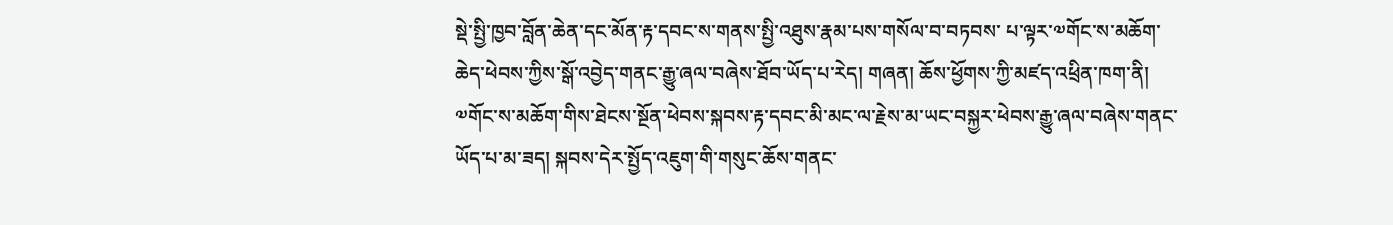སྡེ་སྤྱི་ཁྱབ་བློན་ཆེན་དང་མོན་རྟ་དབང་ས་གནས་སྤྱི་འཐུས་རྣམ་པས་གསོལ་བ་བཏབས་ པ་ལྟར་༧གོང་ས་མཆོག་ཆེད་ཕེབས་ཀྱིས་སྒོ་འབྱེད་གནང་རྒྱུ་ཞལ་བཞེས་ཐོབ་ཡོད་པ་རེད། གཞན། ཆོས་ཕྱོགས་ཀྱི་མཛད་འཕྲིན་ཁག་ནི། ༧གོང་ས་མཆོག་གིས་ཐེངས་སྔོན་ཕེབས་སྐབས་རྟ་དབང་མི་མང་ལ་རྗེས་མ་ཡང་བསྐྱར་ཕེབས་རྒྱུ་ཞལ་བཞེས་གནང་ཡོད་པ་མ་ཟད། སྐབས་དེར་སྤྱོད་འཇུག་གི་གསུང་ཆོས་གནང་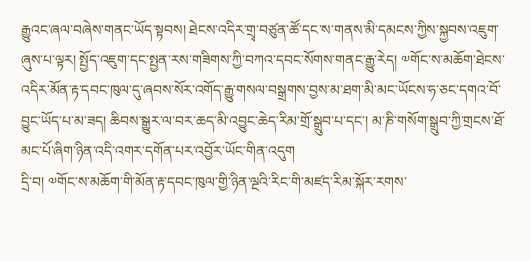རྒྱུའང་ཞལ་བཞེས་གནང་ཡོད་སྟབས། ཐེངས་འདིར་གྲྭ་བཙུན་ཚོ་དང་ས་གནས་མི་དམངས་ཀྱིས་སྐྱབས་འཇུག་ཞུས་པ་ལྟར། སྤྱོད་འཇུག་དང་སྤྱན་རས་གཟིགས་ཀྱི་བཀའ་དབང་སོགས་གནང་རྒྱུ་རེད། ༧གོང་ས་མཆོག་ཐེངས་འདིར་མོན་རྟ་དབང་ཁུལ་དུ་ཞབས་སོར་འགོད་རྒྱུ་གསལ་བསྒྲགས་བྱས་མ་ཐག་མི་མང་ཡོངས་ཧ་ཅང་དགའ་བོ་བྱུང་ཡོད་པ་མ་ཟད། ཆིབས་སྒྱུར་ལ་བར་ཆད་མི་འབྱུང་ཆེད་རིམ་གྲོ་སྒྲུབ་པ་དང་། མ་ཎི་གསོག་སྒྲུབ་ཀྱི་གྲངས་ཐོ་མང་པོ་ཞིག་ཉིན་འདི་འགར་དགོན་པར་འབྱོར་ཡོང་གིན་འདུག
དྲི་བ། ༧གོང་ས་མཆོག་གི་མོན་རྟ་དབང་ཁུལ་གྱི་ཉིན་ལྔའི་རིང་གི་མཛད་རིམ་སྐོར་རགས་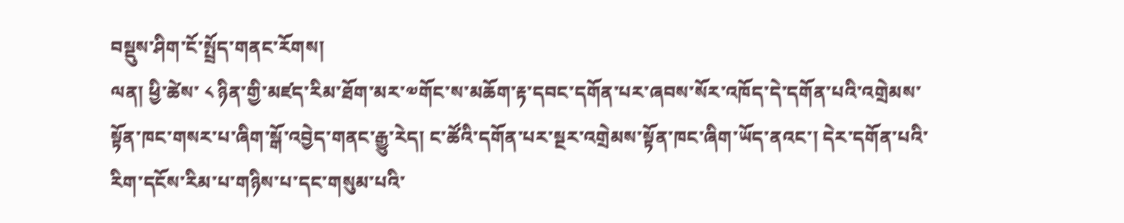བསྡུས་ཤིག་ངོ་སྤྲོད་གནང་རོགས།
ལན། ཕྱི་ཚེས་ ༨ ཉིན་གྱི་མཛད་རིམ་ཐོག་མར་༧གོང་ས་མཆོག་རྟ་དབང་དགོན་པར་ཞབས་སོར་འཁོད་དེ་དགོན་པའི་འགྲེམས་སྟོན་ཁང་གསར་པ་ཞིག་སྒོ་འབྱེད་གནང་རྒྱུ་རེད། ང་ཚོའི་དགོན་པར་སྔར་འགྲེམས་སྟོན་ཁང་ཞིག་ཡོད་ནའང་། དེར་དགོན་པའི་རིག་དངོས་རིམ་པ་གཉིས་པ་དང་གསུམ་པའི་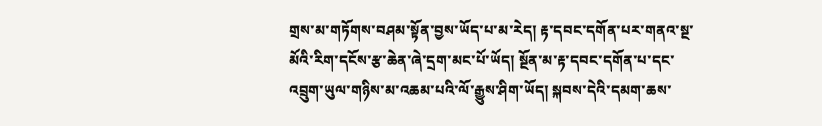གྲས་མ་གཏོགས་བཤམ་སྟོན་བྱས་ཡོད་པ་མ་རེད། རྟ་དབང་དགོན་པར་གནའ་སྔ་མོའི་རིག་དངོས་རྩ་ཆེན་ཞེ་དྲག་མང་པོ་ཡོད། སྔོན་མ་རྟ་དབང་དགོན་པ་དང་འབྲུག་ཡུལ་གཉིས་མ་འཆམ་པའི་ལོ་རྒྱུས་ཤིག་ཡོད། སྐབས་དེའི་དམག་ཆས་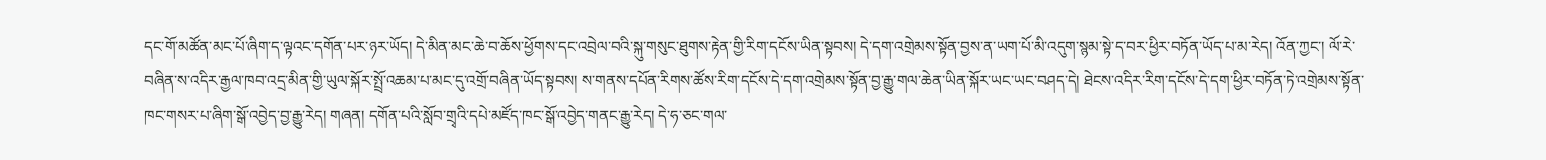དང་གོ་མཚོན་མང་པོ་ཞིག་ད་ལྟའང་དགོན་པར་ཉར་ཡོད། དེ་མིན་མང་ཆེ་བ་ཆོས་ཕྱོགས་དང་འབྲེལ་བའི་སྐུ་གསུང་ཐུགས་རྟེན་གྱི་རིག་དངོས་ཡིན་སྟབས། དེ་དག་འགྲེམས་སྟོན་བྱས་ན་ཡག་པོ་མི་འདུག་སྙམ་སྟེ་ད་བར་ཕྱིར་བཏོན་ཡོད་པ་མ་རེད། འོན་ཀྱང་། ལོ་རེ་བཞིན་ས་འདིར་རྒྱལ་ཁབ་འདྲ་མིན་གྱི་ཡུལ་སྐོར་སྤྲོ་འཆམ་པ་མང་དུ་འགྲོ་བཞིན་ཡོད་སྟབས། ས་གནས་དཔོན་རིགས་ཚོས་རིག་དངོས་དེ་དག་འགྲེམས་སྟོན་བྱ་རྒྱུ་གལ་ཆེན་ཡིན་སྐོར་ཡང་ཡང་བཤད་དེ། ཐེངས་འདིར་རིག་དངོས་དེ་དག་ཕྱིར་བཏོན་ཏེ་འགྲེམས་སྟོན་ཁང་གསར་པ་ཞིག་སྒོ་འབྱེད་བྱ་རྒྱུ་རེད། གཞན། དགོན་པའི་སློབ་གྲྭའི་དཔེ་མཛོད་ཁང་སྒོ་འབྱེད་གནང་རྒྱུ་རེད། དེ་ཧ་ཅང་གལ་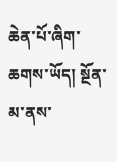ཆེན་པོ་ཞིག་ཆགས་ཡོད། སྔོན་མ་ནས་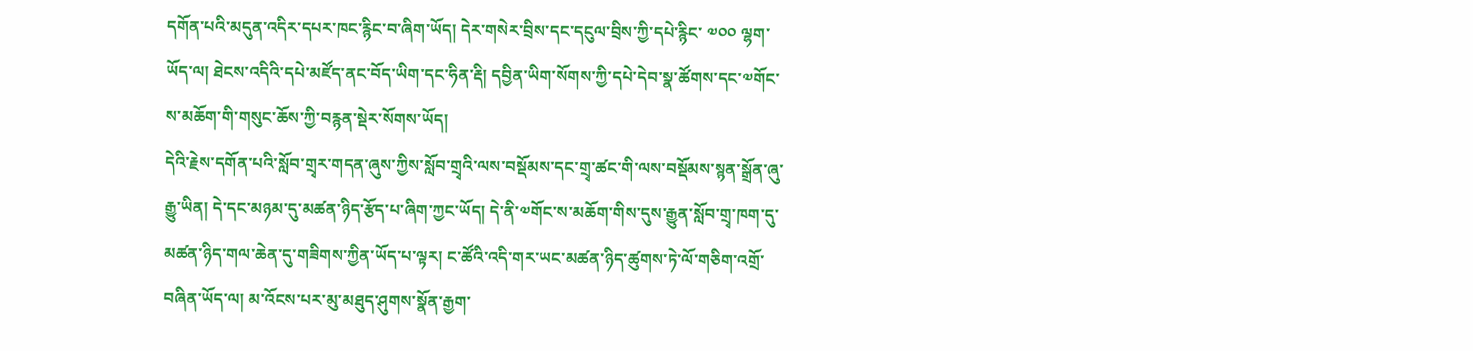དགོན་པའི་མདུན་འདིར་དཔར་ཁང་རྙིང་བ་ཞིག་ཡོད། དེར་གསེར་བྲིས་དང་དངུལ་བྲིས་ཀྱི་དཔེ་རྙིང་ ༧༠༠ ལྷག་ཡོད་ལ། ཐེངས་འདིའི་དཔེ་མཛོད་ནང་བོད་ཡིག་དང་ཧིན་རྡི། དབྱིན་ཡིག་སོགས་ཀྱི་དཔེ་དེབ་སྣ་ཚོགས་དང་༧གོང་ས་མཆོག་གི་གསུང་ཆོས་ཀྱི་བརྙན་སྡེར་སོགས་ཡོད།
དེའི་རྗེས་དགོན་པའི་སློབ་གྲྭར་གདན་ཞུས་ཀྱིས་སློབ་གྲྭའི་ལས་བསྡོམས་དང་གྲྭ་ཚང་གི་ལས་བསྡོམས་སྙན་སྒྲོན་ཞུ་རྒྱུ་ཡིན། དེ་དང་མཉམ་དུ་མཚན་ཉིད་རྩོད་པ་ཞིག་ཀྱང་ཡོད། དེ་ནི་༧གོང་ས་མཆོག་གིས་དུས་རྒྱུན་སློབ་གྲྭ་ཁག་དུ་མཚན་ཉིད་གལ་ཆེན་དུ་གཟིགས་ཀྱིན་ཡོད་པ་ལྟར། ང་ཚོའི་འདི་གར་ཡང་མཚན་ཉིད་ཚུགས་ཏེ་ལོ་གཅིག་འགྲོ་བཞིན་ཡོད་ལ། མ་འོངས་པར་མུ་མཐུད་ཤུགས་སྣོན་རྒྱག་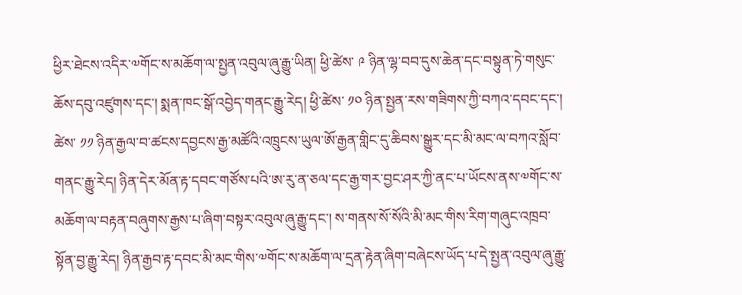ཕྱིར་ཐེངས་འདིར་༧གོང་ས་མཆོག་ལ་སྤྱན་འབུལ་ཞུ་རྒྱུ་ཡིན། ཕྱི་ཚེས་ ༩ ཉིན་ལྷ་བབ་དུས་ཆེན་དང་བསྟུན་ཏེ་གསུང་ཆོས་དབུ་འཛུགས་དང་། སྨན་ཁང་སྒོ་འབྱེད་གནང་རྒྱུ་རེད། ཕྱི་ཚེས་ ༡༠ ཉིན་སྤྱན་རས་གཟིགས་ཀྱི་བཀའ་དབང་དང་། ཚེས་ ༡༡ ཉིན་རྒྱལ་བ་ཚངས་དབྱངས་རྒྱ་མཚོའི་འཁྲུངས་ཡུལ་ཨོ་རྒྱན་གླིང་དུ་ཆིབས་སྒྱུར་དང་མི་མང་ལ་བཀའ་སློབ་གནང་རྒྱུ་རེད། ཉིན་དེར་མོན་རྟ་དབང་གཙོས་པའི་ཨ་རུ་ན་ཅལ་དང་རྒྱ་གར་བྱང་ཤར་ཀྱི་ནང་པ་ཡོངས་ནས་༧གོང་ས་མཆོག་ལ་བརྟན་བཞུགས་རྒྱས་པ་ཞིག་བསྟར་འབུལ་ཞུ་རྒྱུ་དང་། ས་གནས་སོ་སོའི་མི་མང་གིས་རིག་གཞུང་འཁྲབ་སྟོན་བྱ་རྒྱུ་རེད། ཉིན་རྒྱབ་རྟ་དབང་མི་མང་གིས་༧གོང་ས་མཆོག་ལ་དྲན་རྟེན་ཞིག་བཞེངས་ཡོད་པ་དེ་སྤྱན་འབུལ་ཞུ་རྒྱུ་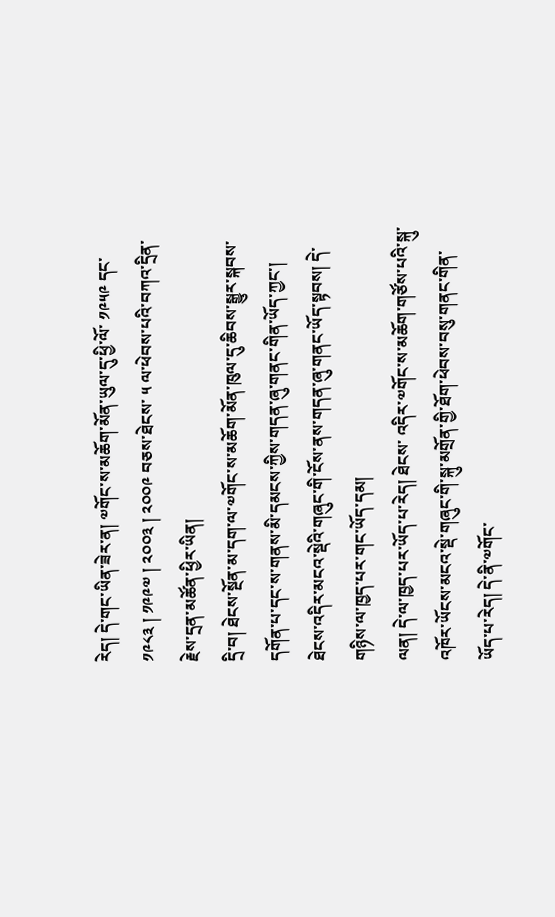རེད། དེ་གང་ཡིན་ཟེར་ན། ༧གོང་ས་མཆོག་མོན་ཡུལ་དུ་ཕྱི་ལོ་ ༡༩༥༩ དང་ ༡༩༨༣ ། ༡༩༩༧ ། ༢༠༠༣ ། ༢༠༠༩ བཅས་ཐེངས་ ༥ ལ་ཕེབས་པའི་བཀའ་དྲིན་རྗེས་དྲན་མཚོན་ཕྱིར་ཡིན།
དྲི་བ། ཐེངས་སྔོན་མ་དག་ལ་༧གོང་ས་མཆོག་མོན་ཁུལ་དུ་ཆིབས་སྒྱུར་སྐབས་དགོན་པ་དང་ས་གནས་མི་དམངས་ཀྱིས་གདན་ཞུ་གནང་གིན་ཡོད་ཀྱང་། ཐེངས་འདིར་མངའ་སྡེའི་གཞུང་གི་ངོས་ནས་གདན་ཞུ་གནང་ཡོད་སྟབས། དེ་གཉིས་ལ་ཁྱད་པར་གང་ཡོད་དམ།
ལན། དེ་ལ་ཁྱད་པར་ཡོད་པ་རེད། ཐེངས་ འདིར་༧གོང་ས་མཆོག་གཙོས་པའི་སྐུ་འཁོར་ཡོངས་མངའ་སྡེ་གཞུང་གི་སྐུ་མགྲོན་གྱི་ཐོག་ཕེབས་བསུ་གནང་གིན་ཡོད་པ་རེད། དེ་ནི་༧གོང་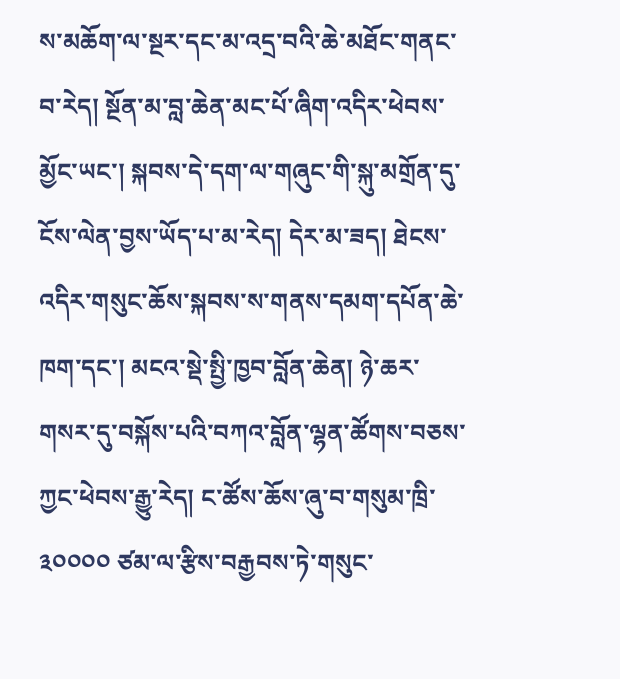ས་མཆོག་ལ་སྔར་དང་མ་འདྲ་བའི་ཆེ་མཐོང་གནང་བ་རེད། སྔོན་མ་བླ་ཆེན་མང་པོ་ཞིག་འདིར་ཕེབས་མྱོང་ཡང་། སྐབས་དེ་དག་ལ་གཞུང་གི་སྐུ་མགྲོན་དུ་ངོས་ལེན་བྱས་ཡོད་པ་མ་རེད། དེར་མ་ཟད། ཐེངས་འདིར་གསུང་ཆོས་སྐབས་ས་གནས་དམག་དཔོན་ཆེ་ཁག་དང་། མངའ་སྡེ་སྤྱི་ཁྱབ་བློན་ཆེན། ཉེ་ཆར་གསར་དུ་བསྐོས་པའི་བཀའ་བློན་ལྷན་ཚོགས་བཅས་ཀྱང་ཕེབས་རྒྱུ་རེད། ང་ཚོས་ཆོས་ཞུ་བ་གསུམ་ཁྲི་ ༣༠༠༠༠ ཙམ་ལ་རྩིས་བརྒྱབས་ཏེ་གསུང་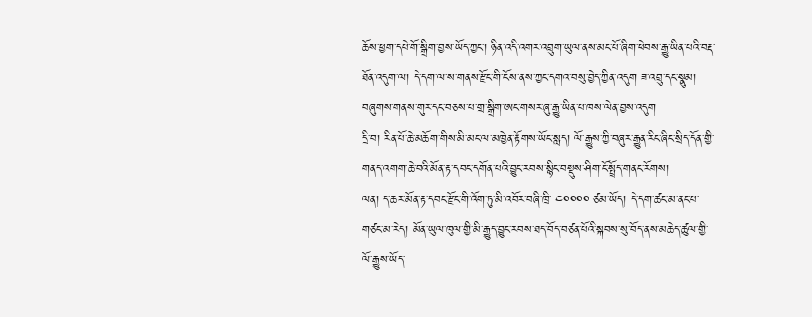ཆོས་ཕྱག་དཔེ་གོ་སྒྲིག་བྱས་ཡོད་ཀྱང་། ཉིན་འདི་འགར་འབྲུག་ཡུལ་ནས་མང་པོ་ཞིག་ཕེབས་རྒྱུ་ཡིན་པའི་བརྡ་ཐོན་འདུག་ལ། དེ་དག་ལ་ས་གནས་རྫོང་གི་ངོས་ནས་ཀྱང་དགའ་བསུ་བྱེད་ཀྱིན་འདུག ཟ་འབྲུ་དང་སྣུམ། བཞུགས་གནས་གུར་དང་བཅས་པ་གྲ་སྒྲིག་ཨང་གསར་ཞུ་རྒྱུ་ཡིན་པ་ཁས་ལེན་བྱས་འདུག
དྲི་བ། རིན་པོ་ཆེ་མཆོག་གིས་མི་མང་ལ་མཁྱེན་རྟོགས་ཡོང་སླད། ལོ་རྒྱུས་ཀྱི་བཞུར་རྒྱུན་རིང་ཞིང་སྲིད་དོན་གྱི་གནད་འགག་ཆེ་བའི་མོན་རྟ་དབང་དགོན་པའི་བྱུང་རབས་སྙིང་བསྡུས་ཤིག་ངོ་སྤྲོད་གནང་རོགས།
ལན། ད་ཆར་མོན་རྟ་དབང་རྫོང་གི་འོག་ཏུ་མི་འབོར་བཞི་ཁྲི་ ༤༠༠༠༠ ཙམ་ཡོད། དེ་དག་ཚང་མ་ནང་པ་གཙང་མ་རེད། མོན་ཡུལ་ཁུལ་གྱི་མི་རྒྱུད་བྱུང་རབས་ཐད་བོད་བཙན་པོའི་སྐབས་སུ་བོད་ནས་མཆེད་ཚུལ་གྱི་ལོ་རྒྱུས་ཡོད་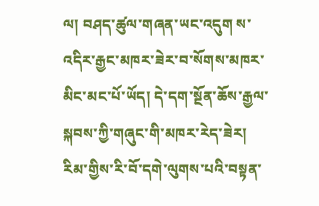ལ། བཤད་ཚུལ་གཞན་ཡང་འདུག ས་འདིར་རྒྱང་མཁར་ཟེར་བ་སོགས་མཁར་མིང་མང་པོ་ཡོད། དེ་དག་སྔོན་ཆོས་རྒྱལ་སྐབས་ཀྱི་གཞུང་གི་མཁར་རེད་ཟེར། རིམ་གྱིས་རི་བོ་དགེ་ལུགས་པའི་བསྟན་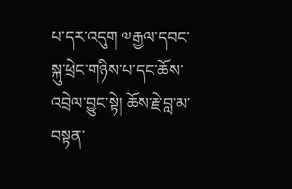པ་དར་འདུག ༧རྒྱལ་དབང་སྐུ་ཕྲེང་གཉིས་པ་དང་ཆོས་འབྲེལ་བྱུང་སྟེ། ཆོས་རྗེ་བླ་མ་བསྟན་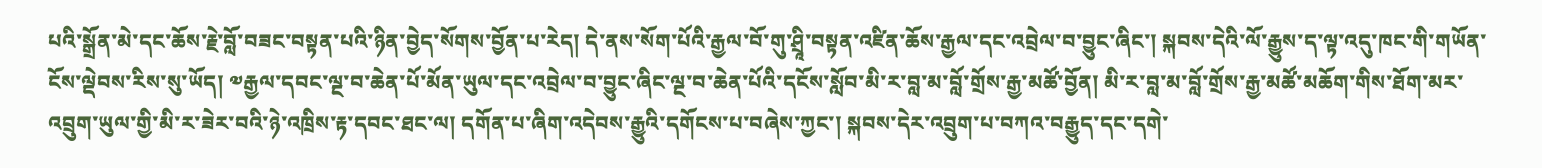པའི་སྒྲོན་མེ་དང་ཆོས་རྗེ་བློ་བཟང་བསྟན་པའི་ཉིན་བྱེད་སོགས་བྱོན་པ་རེད། དེ་ནས་སོག་པོའི་རྒྱལ་བོ་གུ་ཤྲཱི་བསྟན་འཛིན་ཆོས་རྒྱལ་དང་འབྲེལ་བ་བྱུང་ཞིང་། སྐབས་དེའི་ལོ་རྒྱུས་ད་ལྟ་འདུ་ཁང་གི་གཡོན་ངོས་ལྡེབས་རིས་སུ་ཡོད། ༧རྒྱལ་དབང་ལྔ་བ་ཆེན་པོ་མོན་ཡུལ་དང་འབྲེལ་བ་བྱུང་ཞིང་ལྔ་བ་ཆེན་པོའི་དངོས་སློབ་མི་ར་བླ་མ་བློ་གྲོས་རྒྱ་མཚོ་བྱོན། མི་ར་བླ་མ་བློ་གྲོས་རྒྱ་མཚོ་མཆོག་གིས་ཐོག་མར་འབྲུག་ཡུལ་གྱི་མི་ར་ཟེར་བའི་ཉེ་འཁྲིས་རྟ་དབང་ཐང་ལ། དགོན་པ་ཞིག་འདེབས་རྒྱུའི་དགོངས་པ་བཞེས་ཀྱང་། སྐབས་དེར་འབྲུག་པ་བཀའ་བརྒྱུད་དང་དགེ་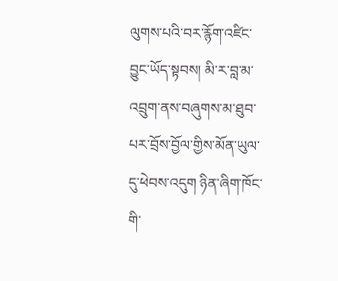ལུགས་པའི་བར་རྙོག་འཛིང་བྱུང་ཡོད་སྟབས། མི་ར་བླ་མ་འབྲུག་ནས་བཞུགས་མ་ཐུབ་པར་བྲོས་བྱོལ་གྱིས་མོན་ཡུལ་དུ་ཕེབས་འདུག ཉིན་ཞིག་ཁོང་གི་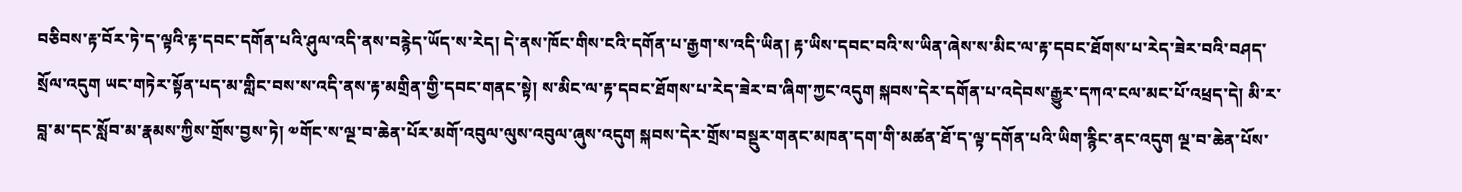བཅིབས་རྟ་བོར་ཏེ་ད་ལྟའི་རྟ་དབང་དགོན་པའི་ཤུལ་འདི་ནས་བརྙེད་ཡོད་ས་རེད། དེ་ནས་ཁོང་གིས་ངའི་དགོན་པ་རྒྱག་ས་འདི་ཡིན། རྟ་ཡིས་དབང་བའི་ས་ཡིན་ཞེས་ས་མིང་ལ་རྟ་དབང་ཐོགས་པ་རེད་ཟེར་བའི་བཤད་སྲོལ་འདུག ཡང་གཏེར་སྟོན་པད་མ་གླིང་བས་ས་འདི་ནས་རྟ་མགྲིན་གྱི་དབང་གནང་སྟེ། ས་མིང་ལ་རྟ་དབང་ཐོགས་པ་རེད་ཟེར་བ་ཞིག་ཀྱང་འདུག སྐབས་དེར་དགོན་པ་འདེབས་རྒྱུར་དཀའ་ངལ་མང་པོ་འཕྲད་དེ། མི་ར་བླ་མ་དང་སློབ་མ་རྣམས་ཀྱིས་གྲོས་བྱས་ཏེ། ༧གོང་ས་ལྔ་བ་ཆེན་པོར་མགོ་འབུལ་ལུས་འབུལ་ཞུས་འདུག སྐབས་དེར་གྲོས་བསྡུར་གནང་མཁན་དག་གི་མཚན་ཐོ་ད་ལྟ་དགོན་པའི་ཡིག་རྙིང་ནང་འདུག ལྔ་བ་ཆེན་པོས་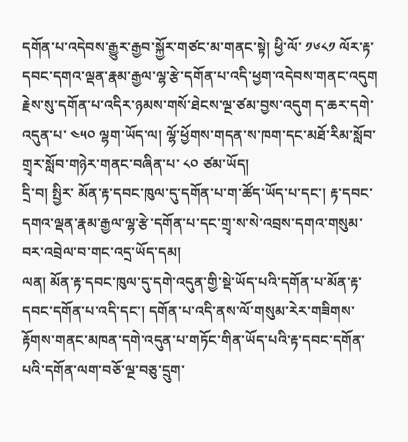དགོན་པ་འདེབས་རྒྱུར་རྒྱབ་སྐྱོར་གཙང་མ་གནང་སྟེ། ཕྱི་ལོ་ ༡༦༨༡ ལོར་རྟ་དབང་དགའ་ལྡན་རྣམ་རྒྱལ་ལྷ་རྩེ་དགོན་པ་འདི་ཕྱག་འདེབས་གནང་འདུག རྗེས་སུ་དགོན་པ་འདིར་ཉམས་གསོ་ཐེངས་ལྔ་ཙམ་བྱས་འདུག ད་ཆར་དགེ་འདུན་པ་ ༤༥༠ ལྷག་ཡོད་ལ། ལྷོ་ཕྱོགས་གདན་ས་ཁག་དང་མཐོ་རིམ་སློབ་གྲྭར་སློབ་གཉེར་གནང་བཞིན་པ་ ༨༠ ཙམ་ཡོད།
དྲི་བ། སྤྱིར་ མོན་རྟ་དབང་ཁུལ་དུ་དགོན་པ་ག་ཚོད་ཡོད་པ་དང་། རྟ་དབང་དགའ་ལྡན་རྣམ་རྒྱལ་ལྷ་རྩེ་དགོན་པ་དང་གྲྭ་ས་སེ་འབྲས་དགའ་གསུམ་བར་འབྲེལ་བ་གང་འདྲ་ཡོད་དམ།
ལན། མོན་རྟ་དབང་ཁུལ་དུ་དགེ་འདུན་གྱི་སྡེ་ཡོད་པའི་དགོན་པ་མོན་རྟ་དབང་དགོན་པ་འདི་དང་། དགོན་པ་འདི་ནས་ལོ་གསུམ་རེར་གཟིགས་རྟོགས་གནང་མཁན་དགེ་འདུན་པ་གཏོང་གིན་ཡོད་པའི་རྟ་དབང་དགོན་པའི་དགོན་ལག་བཅོ་ལྔ་བཅུ་དྲུག་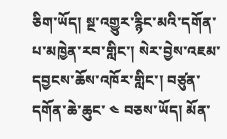ཅིག་ཡོད། སྔ་འགྱུར་རྙིང་མའི་དགོན་པ་མཁྱེན་རབ་གླིང་། སེར་བྱེས་འཇམ་དབྱངས་ཆོས་འཁོར་གླིང་། བཙུན་དགོན་ཆེ་ཆུང་ ༤ བཅས་ཡོད། མོན་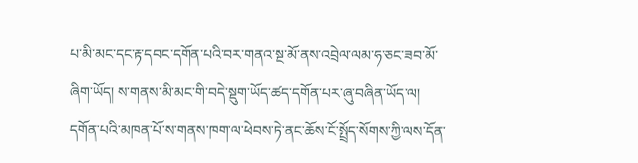པ་མི་མང་དང་རྟ་དབང་དགོན་པའི་བར་གནའ་སྔ་མོ་ནས་འབྲེལ་ལམ་ཧ་ཅང་ཟབ་མོ་ཞིག་ཡོད། ས་གནས་མི་མང་གི་བདེ་སྡུག་ཡོད་ཚད་དགོན་པར་ཞུ་བཞིན་ཡོད་ལ། དགོན་པའི་མཁན་པོ་ས་གནས་ཁག་ལ་ཕེབས་ཏེ་ནང་ཆོས་ངོ་སྤྲོད་སོགས་ཀྱི་ལས་དོན་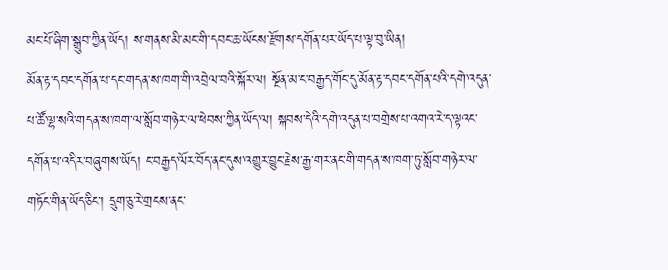མང་པོ་ཞིག་སྒྲུབ་ཀྱིན་ཡོད། ས་གནས་མི་མང་གི་དབང་ཆ་ཡོངས་རྫོགས་དགོན་པར་ཡོད་པ་ལྟ་བུ་ཡིན།
མོན་རྟ་དབང་དགོན་པ་དང་གདན་ས་ཁག་གི་འབྲེལ་བའི་སྐོར་ལ། སྔོན་མ་ང་བརྒྱད་གོང་དུ་མོན་རྟ་དབང་དགོན་པའི་དགེ་འདུན་པ་ཚོ་ལྷ་སའི་གདན་ས་ཁག་ལ་སློབ་གཉེར་ལ་ཕེབས་ཀྱིན་ཡོད་ལ། སྐབས་དེའི་དགེ་འདུན་པ་བགྲེས་པ་འགའ་རེ་ད་ལྟའང་དགོན་པ་འདིར་བཞུགས་ཡོད། ང་བརྒྱད་ལོར་བོད་ནང་དུས་འགྱུར་བྱུང་རྗེས་རྒྱ་གར་ནང་གི་གདན་ས་ཁག་ཏུ་སློབ་གཉེར་ལ་གཏོང་གིན་ཡོད་ཅིང་། དྲུག་ཅུ་རེ་གྲངས་ནང་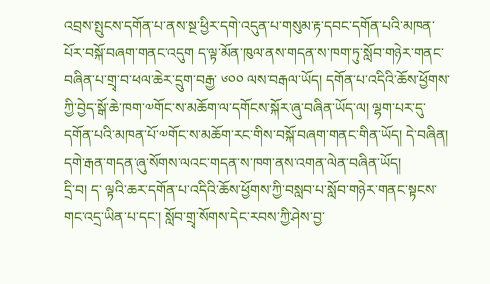འབྲས་སྤུངས་དགོན་པ་ནས་སྔ་ཕྱིར་དགེ་འདུན་པ་གསུམ་རྟ་དབང་དགོན་པའི་མཁན་པོར་བསྐོ་བཞག་གནང་འདུག ད་ལྟ་མོན་ཁུལ་ནས་གདན་ས་ཁག་ཏུ་སློབ་གཉེར་གནང་བཞིན་པ་གྲྭ་བ་ཕལ་ཆེར་དྲུག་བརྒྱ་ ༦༠༠ ལས་བརྒལ་ཡོད། དགོན་པ་འདིའི་ཆོས་ཕྱོགས་ཀྱི་བྱེད་སྒོ་ཆེ་ཁག་༧གོང་ས་མཆོག་ལ་དགོངས་སྐོར་ཞུ་བཞིན་ཡོད་ལ། ལྷག་པར་དུ་དགོན་པའི་མཁན་པོ་༧གོང་ས་མཆོག་རང་གིས་བསྐོ་བཞག་གནང་གིན་ཡོད། དེ་བཞིན། དགེ་རྒན་གདན་ཞུ་སོགས་ལའང་གདན་ས་ཁག་ནས་འགན་ལེན་བཞིན་ཡོད།
དྲི་བ། ད་ ལྟའི་ཆར་དགོན་པ་འདིའི་ཆོས་ཕྱོགས་ཀྱི་བསླབ་པ་སློབ་གཉེར་གནང་སྟངས་གང་འདྲ་ཡིན་པ་དང་། སློབ་གྲྭ་སོགས་དེང་རབས་ཀྱི་ཤེས་བྱ་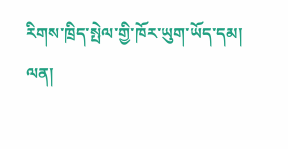རིགས་ཁྲིད་སྤེལ་གྱི་ཁོར་ཡུག་ཡོད་དམ།
ལན།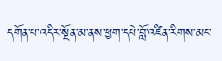དགོན་པ་འདིར་སྔོན་མ་ནས་ཕྱག་དཔེ་བློ་འཛིན་རིགས་མང་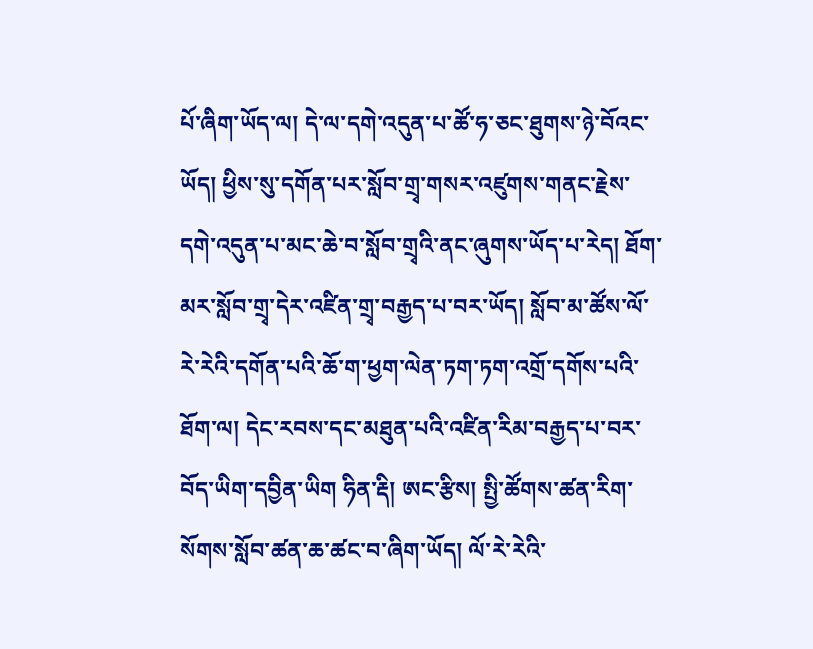པོ་ཞིག་ཡོད་ལ། དེ་ལ་དགེ་འདུན་པ་ཚོ་ཧ་ཅང་ཐུགས་ཉེ་བོའང་ཡོད། ཕྱིས་སུ་དགོན་པར་སློབ་གྲྭ་གསར་འཛུགས་གནང་རྗེས་དགེ་འདུན་པ་མང་ཆེ་བ་སློབ་གྲྭའི་ནང་ཞུགས་ཡོད་པ་རེད། ཐོག་མར་སློབ་གྲྭ་དེར་འཛིན་གྲྭ་བརྒྱད་པ་བར་ཡོད། སློབ་མ་ཚོས་ལོ་རེ་རེའི་དགོན་པའི་ཆོ་ག་ཕྱག་ལེན་ཏག་ཏག་འགྲོ་དགོས་པའི་ཐོག་ལ། དེང་རབས་དང་མཐུན་པའི་འཛིན་རིམ་བརྒྱད་པ་བར་བོད་ཡིག་དབྱིན་ཡིག ཧིན་རྡི། ཨང་རྩིས། སྤྱི་ཚོགས་ཚན་རིག་སོགས་སློབ་ཚན་ཆ་ཚང་བ་ཞིག་ཡོད། ལོ་རེ་རེའི་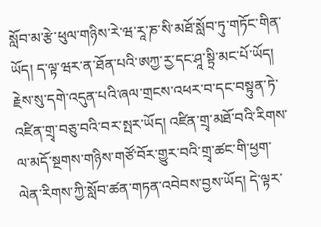སློབ་མ་རྩེ་ཕུལ་གཉིས་རེ་ཝ་རཱ་ཎ་སི་མཐོ་སློབ་ཏུ་གཏོང་གིན་ཡོད། ད་ལྟ་ཝར་ན་ཐོན་པའི་ཨཀྱ་རྱ་དང་ཤཱ་སྟྲི་མང་པོ་ཡོད། རྗེས་སུ་དགེ་འདུན་པའི་ཞལ་གྲངས་འཕར་བ་དང་བསྟུན་ཏེ་འཛིན་གྲྭ་བཅུ་བའི་བར་སྤར་ཡོད། འཛིན་གྲྭ་མཐོ་བའི་རིགས་ལ་མདོ་སྔགས་གཉིས་གཙོ་བོར་གྱུར་བའི་གྲྭ་ཚང་གི་ཕྱག་ལེན་རིགས་ཀྱི་སློབ་ཚན་གཏན་འབེབས་བྱས་ཡོད། དེ་ལྟར་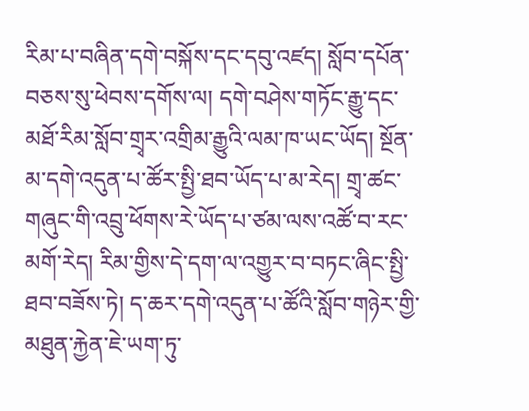རིམ་པ་བཞིན་དགེ་བསྐོས་དང་དབུ་འཛད། སློབ་དཔོན་བཅས་སུ་ཕེབས་དགོས་ལ། དགེ་བཤེས་གཏོང་རྒྱུ་དང་མཐོ་རིམ་སློབ་གྲྭར་འགྲིམ་རྒྱུའི་ལམ་ཁ་ཡང་ཡོད། སྔོན་མ་དགེ་འདུན་པ་ཚོར་སྤྱི་ཐབ་ཡོད་པ་མ་རེད། གྲྭ་ཚང་གཞུང་གི་འབྲུ་ཕོགས་རེ་ཡོད་པ་ཙམ་ལས་འཚོ་བ་རང་མགོ་རེད། རིམ་གྱིས་དེ་དག་ལ་འགྱུར་བ་བཏང་ཞིང་སྤྱི་ཐབ་བཟོས་ཏེ། ད་ཆར་དགེ་འདུན་པ་ཚོའི་སློབ་གཉེར་གྱི་མཐུན་རྐྱེན་ཇེ་ཡག་ཏུ་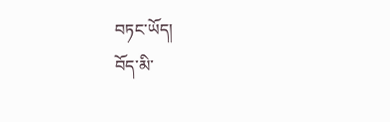བཏང་ཡོད།
བོད་མི་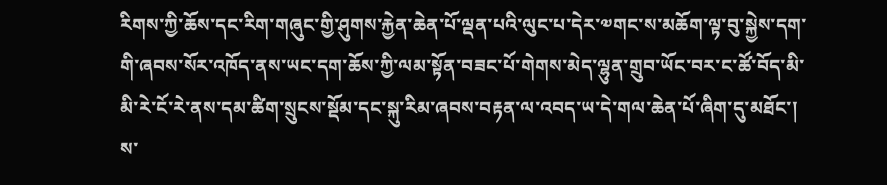རིགས་ཀྱི་ཆོས་དང་རིག་གཞུང་གྱི་ཤུགས་རྐྱེན་ཆེན་པོ་ལྡན་པའི་ལུང་པ་དེར་༧གང་ས་མཆོག་ལྟ་བུ་སྐྱེས་དག་གི་ཞབས་སོར་འཁོད་ནས་ཡང་དག་ཆོས་ཀྱི་ལམ་སྟོན་བཟང་པོ་གེགས་མེད་ལྷུན་གྲུབ་ཡོང་བར་ང་ཚོ་བོད་མི་མི་རེ་ངོ་རེ་ནས་དམ་ཚིག་སྲུངས་སྡོམ་དང་སྐུ་རིམ་ཞབས་བརྟན་ལ་འབད་ཡ་དེ་གལ་ཆེན་པོ་ཞིག་དུ་མཐོང་།
ས་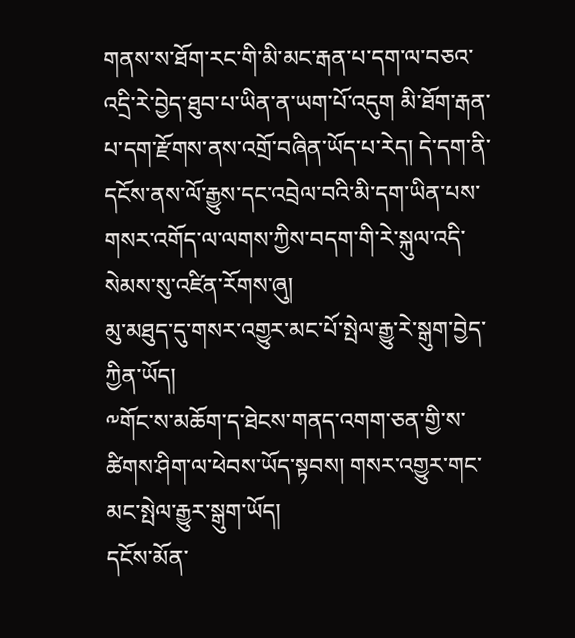གནས་ས་ཐོག་རང་གི་མི་མང་རྒན་པ་དག་ལ་བཅའ་འདྲི་རེ་བྱེད་ཐུབ་པ་ཡིན་ན་ཡག་པོ་འདུག མི་ཐོག་རྒན་པ་དག་རྫོགས་ནས་འགྲོ་བཞིན་ཡོད་པ་རེད། དེ་དག་ནི་དངོས་ནས་ལོ་རྒྱུས་དང་འབྲེལ་བའི་མི་དག་ཡིན་པས་གསར་འགོད་ལ་ལགས་ཀྱིས་བདག་གི་རེ་སྐུལ་འདི་སེམས་སུ་འཛིན་རོགས་ཞུ།
མུ་མཐུད་དུ་གསར་འགྱུར་མང་པོ་སྤེལ་རྒྱུ་རེ་སྒུག་བྱེད་ཀྱིན་ཡོད།
༸གོང་ས་མཆོག་ད་ཐེངས་གནད་འགག་ཅན་གྱི་ས་ཚིགས་ཤིག་ལ་ཕེབས་ཡོད་སྟབས། གསར་འགྱུར་གང་མང་སྤེལ་རྒྱུར་སྒུག་ཡོད།
དངོས་མོན་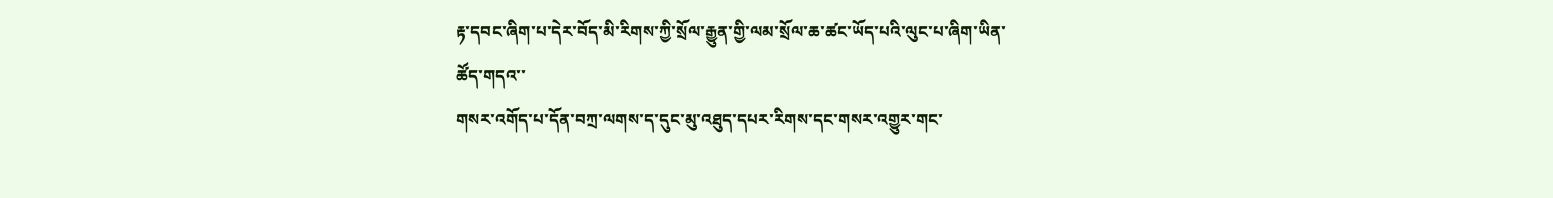རྟ་དབང་ཞིག་པ་དེར་བོད་མི་རིགས་ཀྱི་སྲོལ་རྒྱུན་གྱི་ལམ་སྲོལ་ཆ་ཚང་ཡོད་པའི་ལུང་པ་ཞིག་ཡིན་
ཚོད་གདའ་་
གསར་འགོད་པ་དོན་བཀྲ་ལགས་ད་དུང་མུ་འཐུད་དཔར་རིགས་དང་གསར་འགྱུར་གང་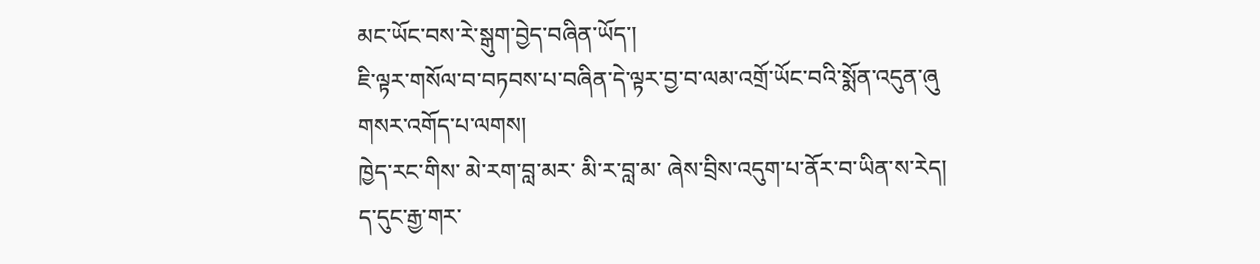མང་ཡོང་བས་རེ་སྒུག་བྱེད་བཞིན་ཡོད་།
ཇི་ལྟར་གསོལ་བ་བཏབས་པ་བཞིན་དེ་ལྟར་བྱ་བ་ལམ་འགྲོ་ཡོང་བའི་སྨོན་འདུན་ཞུ
གསར་འགོད་པ་ལགས།
ཁྱེད་རང་གིས་ མེ་རག་བླ་མར་ མི་ར་བླ་མ་ ཞེས་བྲིས་འདུག་པ་ནོར་བ་ཡིན་ས་རེད།
ད་དུང་རྒྱ་གར་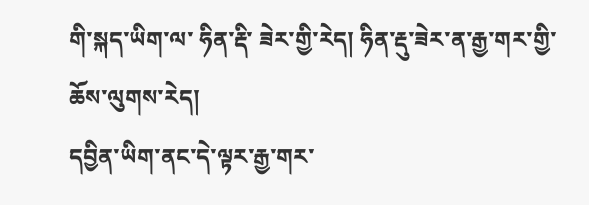གི་སྐད་ཡིག་ལ་ ཧིན་རྡི་ ཟེར་གྱི་རེད། ཧིན་རྡུ་ཟེར་ན་རྒྱ་གར་གྱི་ཆོས་ལུགས་རེད།
དབྱིན་ཡིག་ནང་དེ་ལྟར་རྒྱ་གར་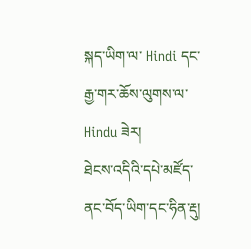སྐད་ཡིག་ལ་ Hindi དང་
རྒྱ་གར་ཆོས་ལུགས་ལ་ Hindu ཟེར།
ཐེངས་འདིའི་དཔེ་མཛོད་ནང་བོད་ཡིག་དང་ཧིན་རྡུ།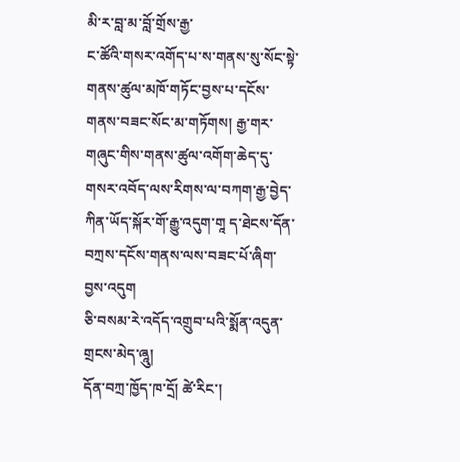མི་ར་བླ་མ་བློ་གྲོས་རྒྱ་
ང་ཚོའི་གསར་འགོད་པ་ས་གནས་སུ་སོང་སྟེ་གནས་ཚུལ་མཁོ་གཏོང་བྱས་པ་དངོས་གནས་བཟང་སོང་མ་གཏོགས། རྒྱ་གར་གཞུང་གིས་གནས་ཚུལ་འགོག་ཆེད་དུ་གསར་འབོད་ལས་རིགས་ལ་བཀག་རྒྱ་བྱེད་ཀིན་ཡོད་སྐོར་གོ་རྒྱུ་འདུག་གཱ ད་ཐེངས་དོན་བཀྲས་དངོས་གནས་ལས་བཟང་པོ་ཞིག་བྱས་འདུག
ཅི་བསམ་རེ་འདོད་འགྲུབ་པའི་སྨོན་འདུན་གྲངས་མེད་ཞཱུ།
དོན་བཀྲ་ཁྱོད་ཁ་དྲོ། ཚེ་རིང་།